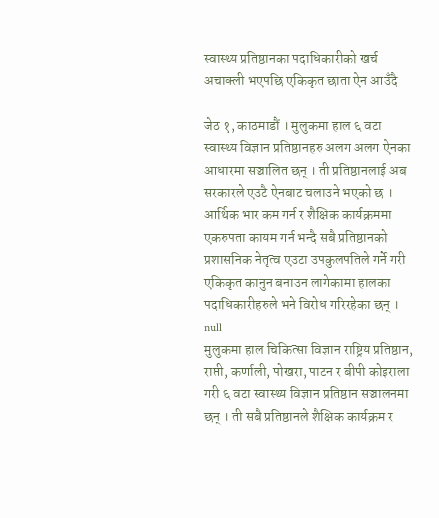स्वास्थ्य प्रतिष्ठानका पदाधिकारीको खर्च अचाक्ली भएपछि एकिकृत छाता ऐन आउँदै

जेठ १, काठमाडौं । मुलुकमा हाल ६ वटा स्वास्थ्य विज्ञान प्रतिष्ठानहरु अलग अलग ऐनका आधारमा सञ्चालित छन् । ती प्रतिष्ठानलाई अब सरकारले एउटै ऐनबाट चलाउने भएको छ ।
आर्थिक भार कम गर्न र शैक्षिक कार्यक्रममा एकरुपता कायम गर्न भन्दै सबै प्रतिष्ठानको प्रशासनिक नेतृत्व एउटा उपकुलपतिले गर्ने गरी एकिकृत कानुन बनाउन लागेकामा हालका पदाधिकारीहरुले भने विरोध गरिरहेका छन् ।
null
मुलुकमा हाल चिकित्सा विज्ञान राष्ट्रिय प्रतिष्ठान, राप्ती, कर्णाली, पोखरा, पाटन र बीपी कोइराला गरी ६ वटा स्वास्थ्य विज्ञान प्रतिष्ठान सञ्चालनमा छन् । ती सबै प्रतिष्ठानले शैक्षिक कार्यक्रम र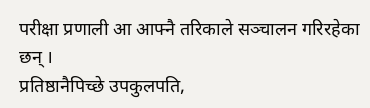परीक्षा प्रणाली आ आफ्नै तरिकाले सञ्चालन गरिरहेका छन् ।
प्रतिष्ठानैपिच्छे उपकुलपति,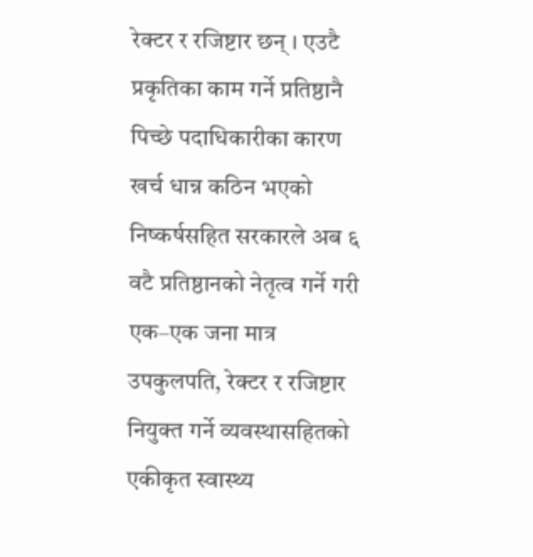रेक्टर र रजिष्टार छन् । एउटै प्रकृतिका काम गर्ने प्रतिष्ठानै पिच्छे पदाधिकारीका कारण खर्च धान्न कठिन भएको निष्कर्षसहित सरकारले अब ६ वटै प्रतिष्ठानको नेतृत्व गर्ने गरी एक–एक जना मात्र उपकुलपति, रेक्टर र रजिष्टार नियुक्त गर्ने व्यवस्थासहितको एकीकृत स्वास्थ्य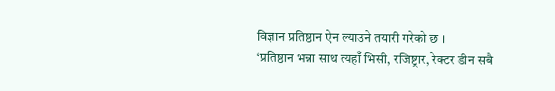विज्ञान प्रतिष्ठान ऐन ल्याउने तयारी गरेको छ ।
‘प्रतिष्ठान भन्ना साथ त्यहाँ भिसी, रजिष्ट्रार, रेक्टर डीन सबै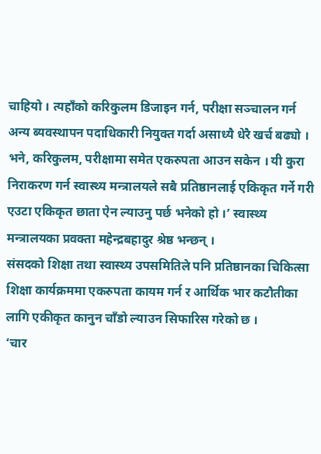चाहियो । त्यहाँको करिकुलम डिजाइन गर्न, परीक्षा सञ्चालन गर्न अन्य ब्यवस्थापन पदाधिकारी नियुक्त गर्दा असाध्यै धेरै खर्च बढ्यो । भने, करिकुलम, परीक्षामा समेत एकरुपता आउन सकेन । यी कुरा निराकरण गर्न स्वास्थ्य मन्त्रालयले सबै प्रतिष्ठानलाई एकिकृत गर्ने गरी एउटा एकिकृत छाता ऐन ल्याउनु पर्छ भनेको हो ।’ स्वास्थ्य मन्त्रालयका प्रवक्ता महेन्द्रबहादुर श्रेष्ठ भन्छन् ।
संसदको शिक्षा तथा स्वास्थ्य उपसमितिले पनि प्रतिष्ठानका चिकित्सा शिक्षा कार्यक्रममा एकरुपता कायम गर्न र आर्थिक भार कटौतीका लागि एकीकृत कानुन चाँडो ल्याउन सिफारिस गरेको छ ।
‘चार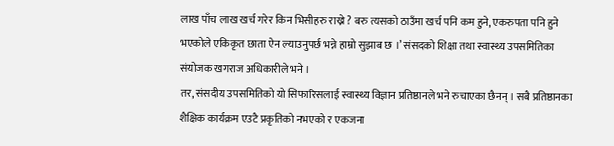लाख पाँच लाख खर्च गरेर किन भिसीहरु राख्ने ? बरु त्यसको ठाउँमा खर्च पनि कम हुने, एकरुपता पनि हुने भएकोले एकिकृत छाता ऐन ल्याउनुपर्छ भन्ने हाम्रो सुझाब छ ।’ संसदको शिक्षा तथा स्वास्थ्य उपसमितिका संयोजक खगराज अधिकारीले भने ।
तर, संसदीय उपसमितिको यो सिफारिसलाई स्वास्थ्य विज्ञान प्रतिष्ठानले भने रुचाएका छैनन् । सबै प्रतिष्ठानका शैक्षिक कार्यक्रम एउटै प्रकृतिको नभएको र एकजना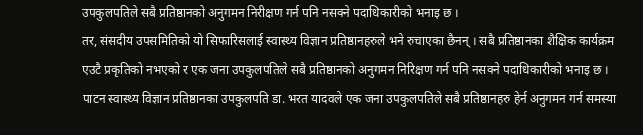उपकुलपतिले सबै प्रतिष्ठानको अनुगमन निरीक्षण गर्न पनि नसक्ने पदाधिकारीको भनाइ छ ।
तर, संसदीय उपसमितिको यो सिफारिसलाई स्वास्थ्य विज्ञान प्रतिष्ठानहरुले भने रुचाएका छैनन् । सबै प्रतिष्ठानका शैक्षिक कार्यक्रम एउटै प्रकृतिको नभएको र एक जना उपकुलपतिले सबै प्रतिष्ठानको अनुगमन निरिक्षण गर्न पनि नसक्ने पदाधिकारीको भनाइ छ ।
पाटन स्वास्थ्य विज्ञान प्रतिष्ठानका उपकुलपति डा. भरत यादवले एक जना उपकुलपतिले सबै प्रतिष्ठानहरु हेर्न अनुगमन गर्न समस्या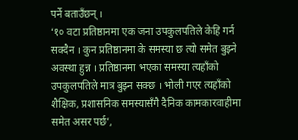पर्ने बताउँछन् ।
‘१० वटा प्रतिष्ठानमा एक जना उपकुलपतिले केहि गर्न सक्दैन । कुन प्रतिष्ठानमा के समस्या छ त्यो समेत बुझ्ने अवस्था हुन्न । प्रतिष्ठानमा भएका समस्या त्यहाँको उपकुलपतिले मात्र बुझ्न सक्छ । भोली गएर त्यहाँको शैक्षिक, प्रशासनिक समस्यासँगै दैनिक कामकारवाहीमा समेत असर पर्छ’,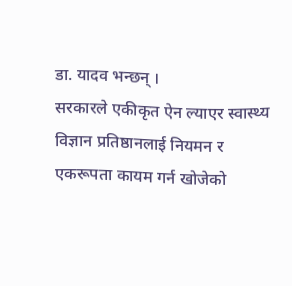डा. यादव भन्छन् ।
सरकारले एकीकृत ऐन ल्याएर स्वास्थ्य विज्ञान प्रतिष्ठानलाई नियमन र एकरूपता कायम गर्न खोजेको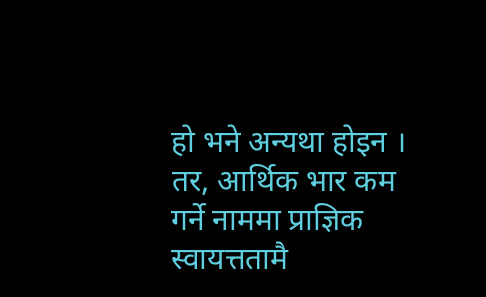हो भने अन्यथा होइन । तर, आर्थिक भार कम गर्ने नाममा प्राज्ञिक स्वायत्ततामै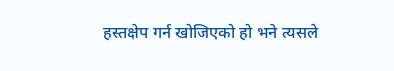हस्तक्षेप गर्न खोजिएको हो भने त्यसले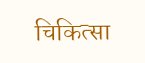चिकित्सा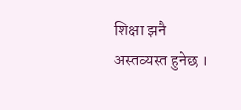शिक्षा झनै अस्तव्यस्त हुनेछ ।